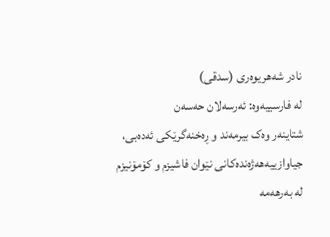نادر شەهریوەری (سدقی)
لە فارسییەوە: ئەرسەلان حەسەن
شتاینەر وەک بیرمەند و ڕەخنەگرێکی ئەدەبی، جیاوازییەهەژەندەکانی نێوان فاشیزم و کۆمۆنیزم لە بەرهەمە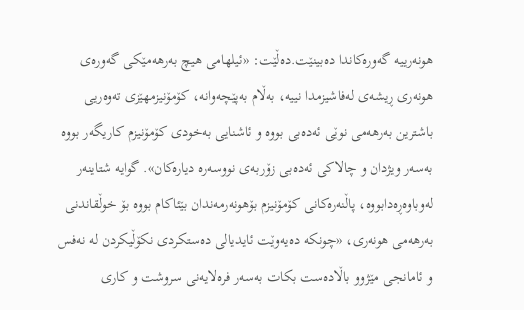هونەرییە گەورەکاندا دەبینێت.دەڵێت: «ئیلهامی هیچ بەرهەمێکی گەورەی هونەری ڕیشەی لەفاشیزمدا نییە، بەڵام بەپێچەوانە، کۆمۆنیزمهێزی تەوەریی باشترین بەرهەمی نوێی ئەدەبی بووە و ئاشنایی بەخودی کۆمۆنیزم کاریگەر بووە بەسەر ویژدان و چالاکی ئەدەبی زۆربەی نووسەرە دیارەکان». گوایە شتاینەر لەوباوەڕەدابووە، پاڵنەرەکانی کۆمۆنیزم بۆهونەرمەندان بێئاکام بووە بۆ خوڵقاندنی بەرهەمی هونەری، «چونکە دەیەوێت ئایدیالی دەستکردی نکۆڵیکردن لە نەفس و ئامانجی مێژوو باڵادەست بکات بەسەر فرەلایەنی سروشت و کاری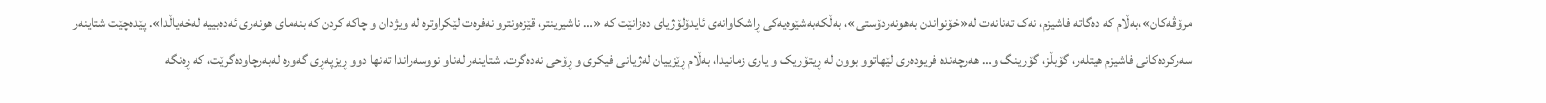مرۆڤەکان»،بەڵام کە دەگاتە فاشیزم، نەک تەنانەت لە«خۆنواندن بەهونەردۆستی»، بەڵکەبەشێوەیەکی ڕاشکاوانەی ئایدۆلۆژیای دەزانێت کە «… ناشیرینتر، قێزەونترو نەفرەت لێکراوترە لە ویژدان و چاکە کردن کە بنەمای هونەری ئەدەبییە لەخەیاڵدا». پێدەچێت شتاینەر سەرکردەکانی فاشیزم هیتلەر، گۆبڵز، گۆرینگ و… هەرچەندە فریودەری لێهاتوو بوون لە ڕیتۆریک و یاری زمانیدا، بەڵام ڕێزییان لەژیانی فیکری و ڕۆحی نەدەگرت. شتاینەر لەناو نووسەراندا تەنها دوو ڕیزپەڕی گەورە لەبەرچاودەگرێت، کە ڕەنگە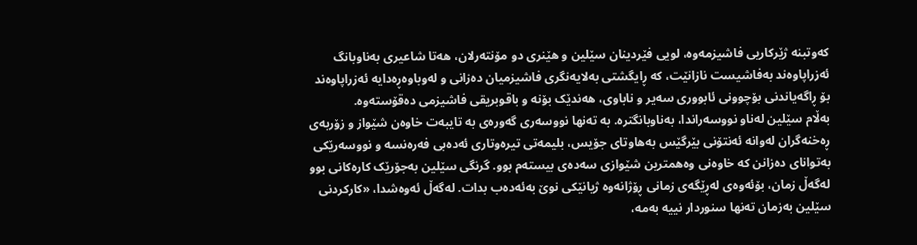کەوتبنە ژێرکاریی فاشیزمەوە، لویی فێردینان سێلین و هێنری دو مۆنتەرلان، هەتا شاعیری بەناوبانگ ئەزراپاوەند بەفاشیست نازانێت، کە ڕایگشتی بەلایەنگری فاشیزمیان دەزانی و لەوباوەڕەدایە ئەزراپاوەند بۆ ڕاگەیاندنی بۆچوونی ئابووری سەیر و ناباوی، هەندێک بۆنە و باقوبریقی فاشیزمی دەقۆستەوە.
بەڵام سێلین لەناو نووسەراندا، بەناوبانگترە. بە تەنها نووسەری گەورەی بە تایبەت خاوەن شێواز و زۆربەی ڕەخنەگران لەوانە ئەنتۆنی بێرگێس بەهاوتای جۆیس، بلیمەتی تیرەوتاری ئەدەبی فەرەنسە و نووسەرێکی بەتوانای دەزانن کە خاوەنی وەهمترین شێوازی سەدەی بیستەم بوو. گرنگی سێلین بەجۆرێک کارەکانی بوو لەگەڵ زمان، بۆئەوەی لەڕێگەی زمانی ڕۆژانەوە ژیانێکی نوێ بەئەدەب بدات. لەگەڵ ئەوەشدا، «کارکردنی سێلین بەزمان تەنها سنوردار نییە بەمە،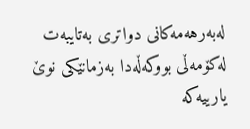لەبەرهەمەکانی دواتری بەتایبەت لەکۆمەڵی بووکەڵەدا بەزمانێکی نوێ یارییەکە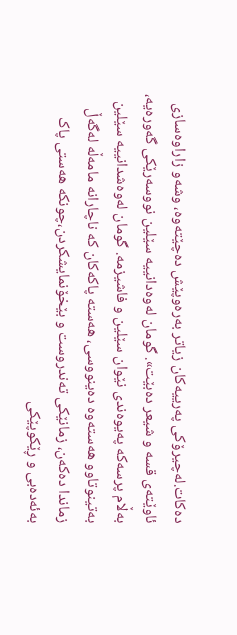دەکات.لەچیرۆکی پەرییەکان زیاتر بەرەوپێش دەچێتەوە، وشەو زاراوەسازی ئاوێتەی قسە و شیعر دەبێت». گومان لەوەدانییە سێلین نووسەرێکی گەورەیە، بەڵام پرسەکە پەیوەندی نێوان سێلین و فاشیزمە. گومان لەوەشدانییە سێلین بەتینوتاوو هەستەوە دەینووسی، هەستە پاکەکان کە ناچارانە مامەڵە لەگەڵ زماندا دەکەن، زمانێکی تەندروست و بێخۆنمایشکردن،چونکە هەستی پاک بەئەدەبی و ڕێکوپێکی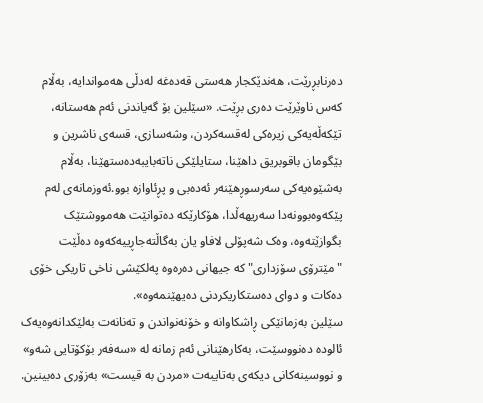دەرنابڕرێت، هەندێکجار هەستی قەدەغە لەدڵی هەمواندایە، بەڵام کەس ناوێرێت دەری بڕێت. «سێلین بۆ گەیاندنی ئەم هەستانە، تێکەڵەیەکی زیرەکی لەقسەکردن، وشەسازی، قسەی ناشرین و بێگومان باقوبریق داهێنا، ستایلێکی ناتەبایبەدەستهێنا، بەڵام بەشێوەیەکی سەرسوڕهێنەر ئەدەبی و پڕئاوازە بوو.ئەوزمانەی لەم پێکەوەبوونەدا سەریهەڵدا، هۆکارێکە دەتوانێت هەمووشتێک بگوازێتەوە، وەک شەپۆلی لافاو یان بەگاڵتەجاڕییەکەوە دەڵێت "مێترۆی سۆزداری" کە جیهانی دەرەوە پەلکێشی ناخی تاریکی خۆی دەکات و دوای دەستکاریکردنی دەیهێنمەوە».
سێلین بەزمانێکی ڕاشکاوانە و خۆنەنواندن و تەنانەت بەلێکدانەوەیەک ئالودە دەنووسێت، بەکارهێنانی ئەم زمانە لە «سەفەر بۆکۆتایی شەو» و نووسینەکانی دیکەی بەتایبەت «مردن بە قیست» بەزۆری دەبینین.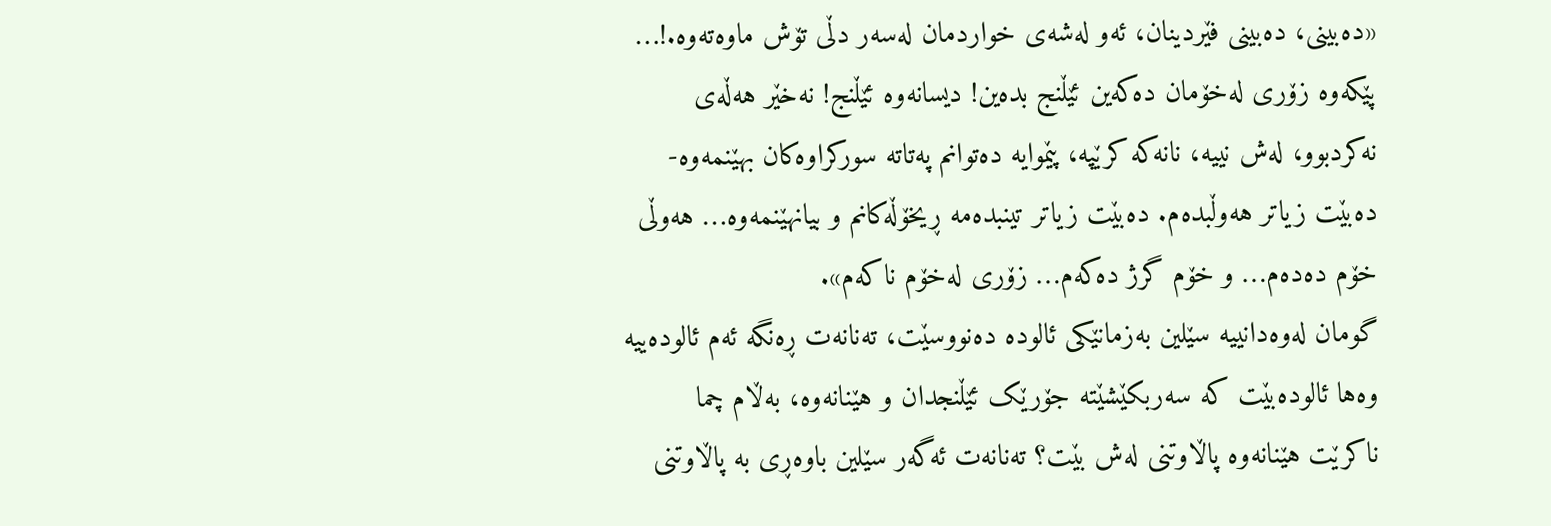«دەبینی، دەبینی فێردینان، ئەو لەشەی خواردمان لەسەر دڵی تۆش ماوەتەوە.!… پێکەوە زۆری لەخۆمان دەکەین ئێڵنج بدەین! دیسانەوە ئێڵنج! نەخێر هەڵەی نەکردبوو، لەش نییە، نانەکە کرێپە، پێموایە دەتوانم پەتاتە سورکراوەکان بهێنمەوە-دەبێت زیاتر هەوڵبدەم. دەبێت زیاتر تینبدەمە ڕیخۆڵەکانم و بیانهێنمەوە… هەوڵی خۆم دەدەم… و خۆم گرژ دەکەم… زۆری لەخۆم ناکەم».
گومان لەوەدانییە سێلین بەزمانێکی ئالودە دەنووسێت، تەنانەت ڕەنگە ئەم ئالودەییە وەها ئالودەبێت کە سەربکێشێتە جۆرێک ئێڵنجدان و هێنانەوە، بەڵام چما ناکرێت هێنانەوە پاڵاوتنی لەش بێت؟ تەنانەت ئەگەر سێلین باوەڕی بە پاڵاوتنی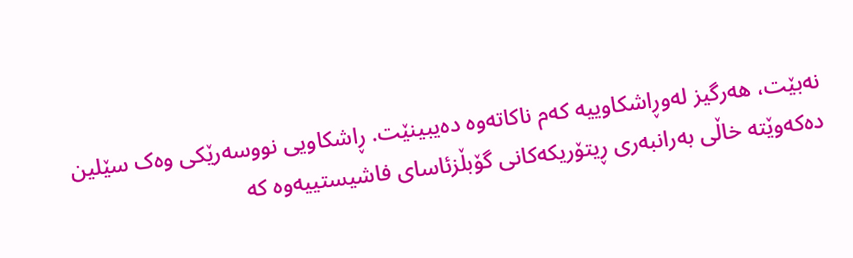نەبێت، هەرگیز لەوڕاشکاوییە کەم ناکاتەوە دەیبینێت. ڕاشکاویی نووسەرێکی وەک سێلین دەکەوێتە خاڵی بەرانبەری ڕیتۆریکەکانی گۆبڵزئاسای فاشیستییەوە کە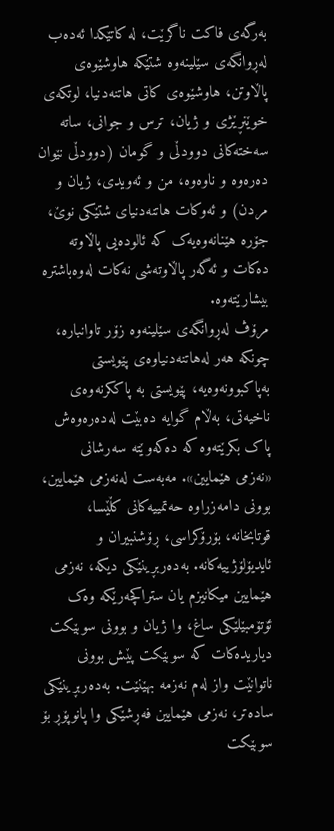بەرگەی فاکت ناگرێت، لە کاتێکدا ئەدەب لەڕوانگەی سێلینەوە شتێکە هاوشێوەی پاڵاوتن، هاوشێوەی کاتی هاتنەدنیا، لوتکەی خوێنڕێژی و ژیان، ترس و جوانی، ساتە سەختەکانی دوودڵی و گومان (دوودڵی نێوان دەرەوە و ناوەوە، من و ئەویدی، ژیان و مردن) و ئەوکات هاتنەدنیای شتێکی نوێ، جۆرە هێنانەوەیەک کە ئالودەیی پاڵاوتە دەکات و ئەگەر پاڵاوتەشی نەکات لەوەباشترە بیشارێتەوە.
مرۆڤ لەڕوانگەی سێلینەوە زۆر تاوانبارە، چونکە هەر لەهاتنەدنیاوەی پێویستی بەپاکبوونەوەیە، پێویستی بە پاککرنەوەی ناخیەتی، بەڵام گوایە دەبێت لەدەرەوەش پاک بکرێتەوە کە دەکەوێتە سەرشانی «نەزمی هێمایین». مەبەست لەنەزمی هێمایین، بوونی دامەزراوە حەتمییەکانی کڵێسا، قوتابخانە، بۆرۆکراسی، ڕۆشنبیران و ئایدیۆلۆژییەکانە. بەدەربڕینێکی دیکە، نەزمی هێمایین میکانیزم یان ستراکچەرێکە وەک ئۆتۆمبێلێکی ساغ، وا ژیان و بوونی سوبێکت دیاریدەکات کە سوبێکت پێش بوونی ناتوانێت واز لەم نەزمە بهێنێت. بەدەربڕینێکی سادەتر، نەزمی هێمایین فەڕشێکی وا پانوپۆڕ بۆ سوبێکت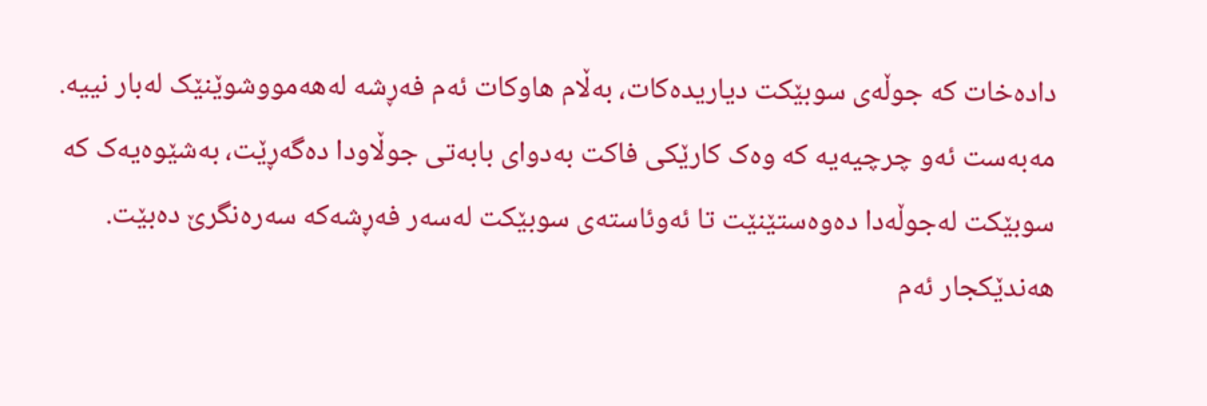دادەخات کە جوڵەی سوبێکت دیاریدەکات، بەڵام هاوکات ئەم فەڕشە لەهەمووشوێنێک لەبار نییە. مەبەست ئەو چرچیەیە کە وەک کارێکی فاکت بەدوای بابەتی جوڵاودا دەگەڕێت، بەشێوەیەک کە سوبێکت لەجوڵەدا دەوەستێنێت تا ئەوئاستەی سوبێکت لەسەر فەڕشەکە سەرەنگرێ دەبێت. هەندێکجار ئەم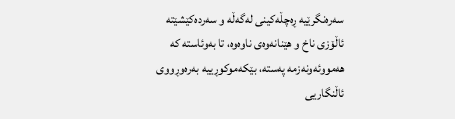سەرەنگرێیە ڕەچڵەکینی لەگەڵە و سەردەکێشێتە ئاڵۆزی ناخ و هێنانەوەی ناوەوە، تا بەوئاستە کە هەمووئەونەزمە پەستە، بێکەموکوڕییە بەرەوڕووی ئاڵنگاریی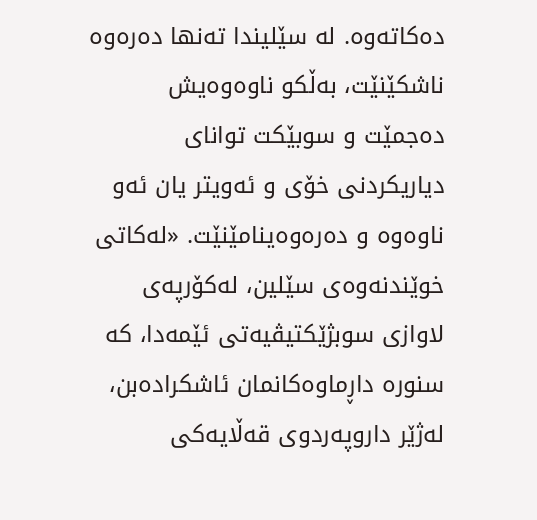دەکاتەوە. لە سێلیندا تەنها دەرەوە ناشکێنێت، بەڵکو ناوەوەیش دەجمێت و سوبێکت توانای دیاریکردنی خۆی و ئەویتر یان ئەو ناوەوە و دەرەوەینامێنێت. «لەکاتی خوێندنەوەی سێلین، لەکۆرپەی لاوازی سوبژێکتیڤیەتی ئێمەدا، کە سنورە داڕماوەکانمان ئاشکرادەبن، لەژێر داروپەردوی قەڵایەکی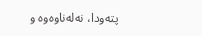پتەودا، نەلەناوەوە و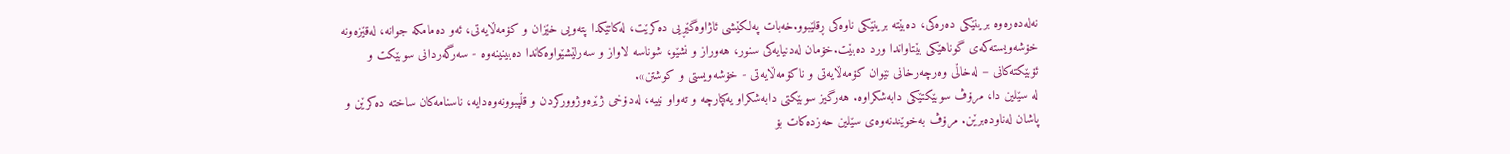نەلەدەرەوە برینێکی دەرەکی، دەبێتە برینێکی ناوەکی ڕقلێبوو.خەبات پەلکێشی ئاژاوەگێڕیی دەکرێت، لەکاتێکدا پتەویی خێزان و کۆمەڵایەتی، ئەو دەمامکە جوانە، لەقێزەونە خۆشەویستەکەی گوناهێکی بێتاواندا ورد دەبێت.خۆمان لەدنیایەکی سنور، هەوراز و نشێو، شوناسە لاواز و سەرلێشێواوەکاندا دەبینینەوە - سەرگەردانی سوبێکت و ئۆبێکتەکانی – لەخاڵی وەرچەرخانی نێوان کۆمەڵایەتی و ناکۆمەڵایەتی - خۆشەویستی و کوشتن».
لە سێلین دا، مرۆڤ سوبێکتێکی دابەشکراوە. هەرگیز سوبێکتی دابەشکراو یەکپارچە و تەواو نییە، لەدۆخی ژێرەوژوورکردن و قڵپبوونەوەدایە، ناسنامەکان ساختە دەکرێن و پاشان لەناودەبرێن. مرۆڤ بەخوێندنەوەی سێلین حەزدەکات بۆ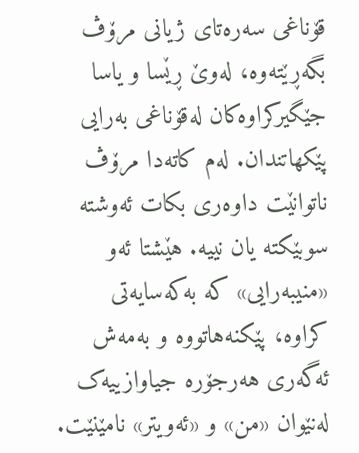قۆناغی سەرەتای ژیانی مرۆڤ بگەڕێتەوە، لەوێ ڕێسا و یاسا جێگیرکراوەکان لەقۆناغی بەرایی پێکهاتندان. لەم کاتەدا مرۆڤ ناتوانێت داوەری بکات ئەوشتە سوبێکتە یان نییە. هێشتا ئەو «منیبەرایی» کە بەکەسایەتی کراوە، پێکنەهاتووە و بەمەش ئەگەری هەرجۆرە جیاوازییەک لەنێوان «من» و «ئەویتر» نامێنێت.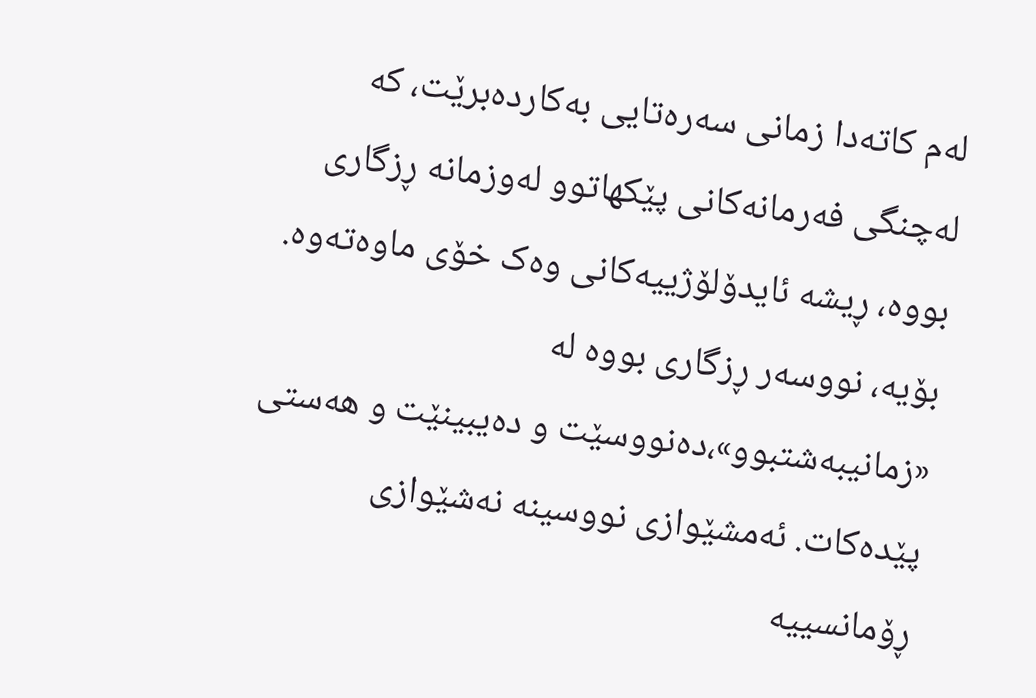لەم کاتەدا زمانی سەرەتایی بەکاردەبرێت، کە لەچنگی فەرمانەکانی پێکهاتوو لەوزمانە ڕزگاری بووە، ڕیشە ئایدۆلۆژییەکانی وەک خۆی ماوەتەوە. بۆیە، نووسەر ڕزگاری بووە لە «زمانیبەشتبوو»،دەنووسێت و دەیبینێت و هەستی پێدەکات. ئەمشێوازی نووسینە نەشێوازی ڕۆمانسییە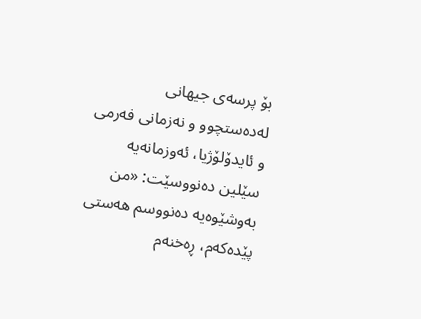بۆ پرسەی جیهانی لەدەستچوو و نەزمانی فەرمی و ئایدۆلۆژیا، ئەوزمانەیە سێلین دەنووسێت: «من بەوشێوەیە دەنووسم هەستی پێدەکەم، ڕەخنەم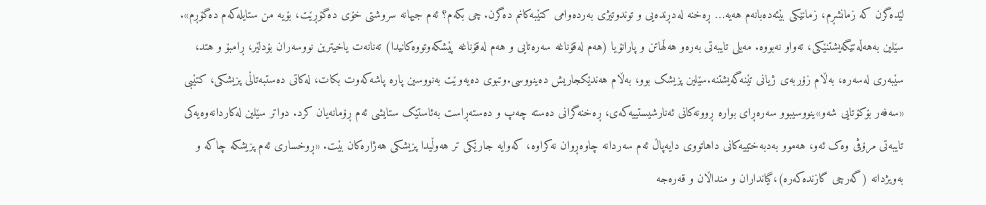لێدەگرن کە زمانشڕم، زمانێکی بێئەدەبانەم هەیە… ڕەخنە لەدڕندەیی و توندوتیژی بەردەوامی کتێبەکانم دەگرن. چی بکەم؟ ئەم جیهانە سروشتی خۆی دەگۆڕێت، بۆیە من ستایلەکەم دەگۆڕم».
سێلین بەهەڵەتێگەیشتنێکی، تەواو نەبووە. مەیلی تایبەتی بەرەو هەڵهاتن و پارانۆیا (هەم لەقۆناغە سەرەتایی و هەم لەقۆناغە پێشکەوتووەکانیدا) تەنانەت یاخیترین نووسەران بۆدلێر، ڕامبۆ و هتد، سێبەری لەسەرە، بەڵام زۆربەی ژیانی تێنەگەیشتنە.سێلین پزیشک بوو، بەڵام هەندێکجاریش دەینووسی.وتبوی دەیەوێت بەنووسین پارە پاشەکەوت بکات، لەکاتی دەستبەتاڵی پزیشکی، کتێبی «سەفەر بۆکۆتایی شەو»ینووسیبوو سەرەڕای بوارە ڕوونەکانی ئەنارشیستییەکەی، ڕەخنەگرانی دەستە چەپ و دەستەڕاست بەئاستێک ستایشی ئەم ڕۆمانەیان کرد. دواتر سێلین لەکاردانەوەیەکی تایبەتی مرۆڤی وەک ئەو، هەموو بەدبەختییەکانی داهاتووی دایەپاڵ ئەم سەردانە چاوەڕوان نەکراوە، کەوایە جارێکی تر هەوڵیدا پزیشکی هەژارەکان بێت. «ڕوخساری ئەم پزیشکە چاکە و بەویژدانە (گەرچی گازندەکەرە)،گیانداران و منداڵان و قەرەجە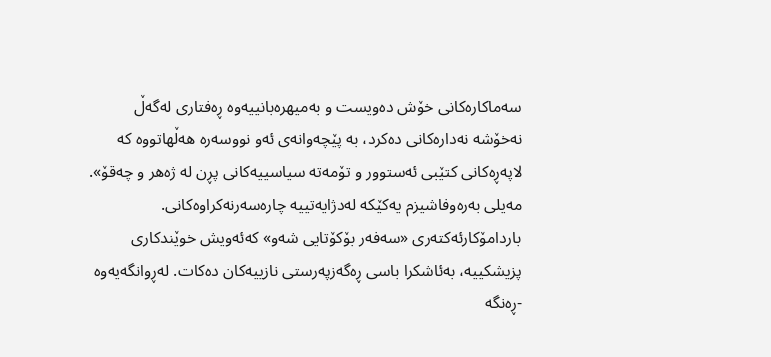سەماکارەکانی خۆش دەویست و بەمیهرەبانییەوە ڕەفتاری لەگەڵ نەخۆشە نەدارەکانی دەکرد، بە پێچەوانەی ئەو نووسەرە هەڵهاتووە کە لاپەڕەکانی کتێبی ئەستوور و تۆمەتە سیاسییەکانی پڕن لە ژەهر و چەقۆ». مەیلی بەرەوفاشیزم یەکێکە لەدژایەتییە چارەسەرنەکراوەکانی. باردامۆکارئەکتەری «سەفەر بۆکۆتایی شەو» کەئەویش خوێندکاری پزیشکییە، بەئاشکرا باسی ڕەگەزپەرستی نازییەکان دەکات. لەڕوانگەیەوە -ڕەنگە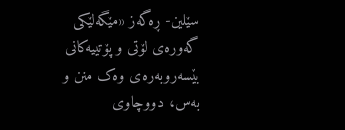سێلین- ڕەگەز «مێگەلێکی گەورەی لۆتی و پۆتییەکانی بێسەروبەرەی وەک منن و بەس، دووچاوی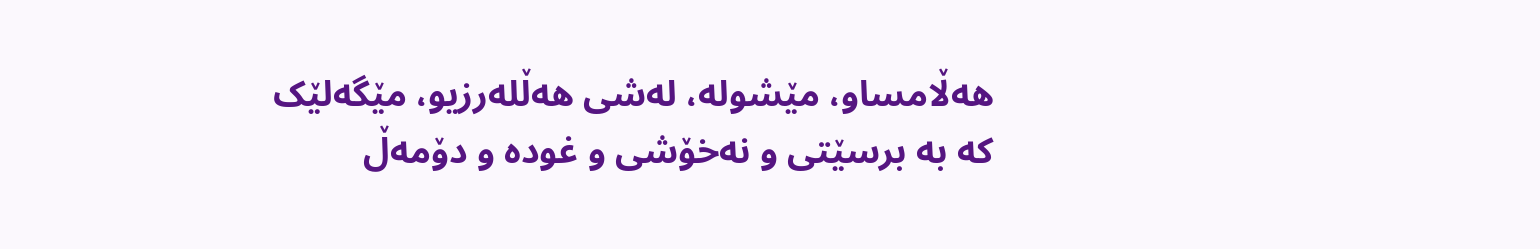هەڵامساو، مێشولە، لەشی هەڵلەرزیو، مێگەلێک کە بە برسێتی و نەخۆشی و غودە و دۆمەڵ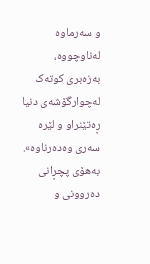و سەرماوە لەناوچووە، بەزەبری کوتەک لەچوارگۆشەی دنیا ڕەتێنراو و لێرە سەری وەدەرناوە». بەهۆی پچڕانی دەروونی و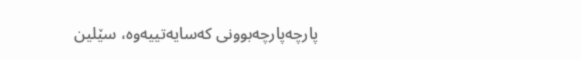پارچەپارچەبوونی کەسایەتییەوە، سێلین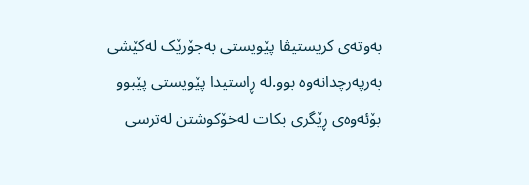بەوتەی کریستیڤا پێویستی بەجۆرێک لەکێشی بەرپەرچدانەوە بوو.لە ڕاستیدا پێویستی پێبوو بۆئەوەی ڕێگری بکات لەخۆکوشتن لەترسی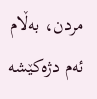مردن، بەڵام ئەم دژەکێشە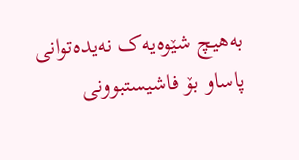بەهیچ شێوەیەک نەیدەتوانی پاساو بۆ فاشیستبوونی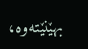بهێنێتەوە،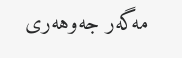مەگەر جەوهەری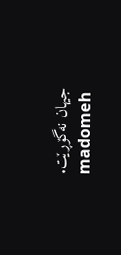جیهان نەگۆڕێت.
madomeh